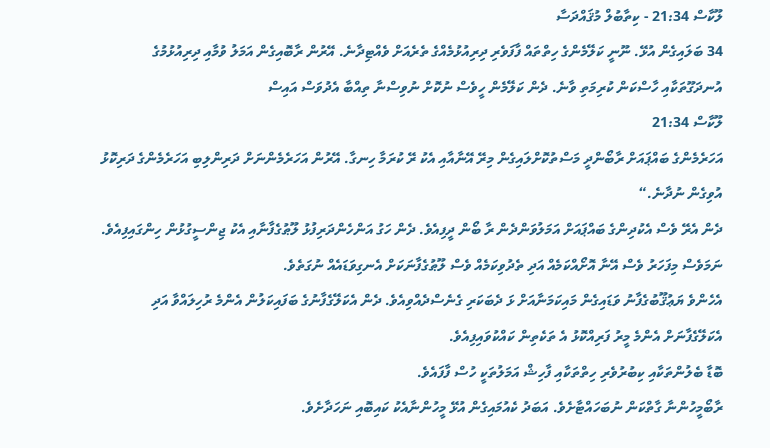ލޫކާސް 21:34 - ކިތާބުލް މުޤައްދަސާ
34 ބަލައިގެން އުޅޭ. ނޫނީ ކަލޭމެންގެ ހިތްތައް ފާފަވެރި ދިރިއުޅުމެއްގެ ތެރެއަށް ވެއްޓިދާނެ. އޭރުން ރާބޮއިގެން އަމަލު ވުމާއި ދިރިއުޅުމުގެ އުނދަގޫތަކާއި ހާސްކަން ކުރިމަތި ވާނެ. ދެން ކަލޭމެން ހީވެސް ނުކޮށް ނުވިސްނާ ތިއްބާ އެދުވަސް އައިސް
ލޫކާސް 21:34
އަހަރެމެންގެ ބައްޕައަށް ރާބޯންދީ މަސްތުކޮށްލައިގެން މިރޭ އޭނާއާއި އެކު ރޭ ކުރަމާ ހިނގާ. އޭރުން އަހަރެމެންނަށް ދަރިންލިބި އަހަރެމެންގެ ދަރިކޮޅު އުވިގެން ނުދާނެ.“
ދެން އެރޭ ވެސް އެކުދިންގެ ބައްޕައަށް އަމަލުވަންދެން ރާ ބޯން ދީފިއެވެ. ދެން ހަގު އަންހެންދަރިފުޅު ލޫޠުގެފާނާއި އެކު ޖިންސީގުޅުން ހިންގައިފިއެވެ. ނަމަވެސް މިފަހަރު ވެސް އޭނާ އޮށޯއްކަމެއް އަދި ތެދުވިކަމެއް ވެސް ލޫޠުގެފާނަކަށް އެނގިވަޑައެއް ނުގަތެވެ.
އެހެންވެ ޔަޢުޤޫބުގެފާނު ވަޑައިގެން މައިކަމަނާއަށް ޅަ ދެބަކަރި ގެނެސްދެއްވިއެވެ. ދެން އެކަލޭގެފާނުގެ ބަފައިކަލުން އެންމެ ރުހިލައްވާ އަދި އެކަލޭގެފާނަށް އެންމެ މީރު ފަރިއްކޮޅު އެ ތަކެތިން ކައްކުވައިފިއެވެ.
ބޮޑާ ބެލުންތަކާއި ކިބުރުވެރި ހިތްތަކާއި ފާހިޝް އަމަލުތަކީ ހުސް ފާފައެވެ.
ރާބޯމީހުންނާ ގާތްކަން ނުބަހައްޓާށެވެ. އަބަދު ކެއުމައިގެން އުޅޭ މީހުންނާއެކު ކައިބޮއި ނަހަދާށެވެ.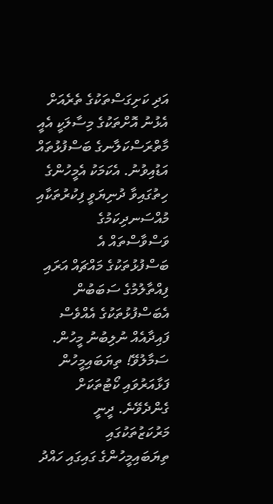އަދި ކަށިގަސްތަކުގެ ތެރެއަށް އެޅުނު އޮށްތަކުގެ މިސާލަކީ އެއީ މާތްރަސްކަލާނގެ ބަސްފުޅުތައް އަޑުއިވުނު. އެކަމަކު އެމީހުންގެ ހިތުގައިވާ ދުނިޔަވީ ފިކުރުތަކާއި މުއްސަނދިކަމުގެ ވަސްވާސްތައް އެ ބަސްފުޅުތަކުގެ މައްޗައް އަރައި ފިއްތާލުމުގެ ސަބަބުން އެބަސްފުޅުތަކުގެ އެއްވެސް ފައިދާއެއް ނުލިބުނު މީހުން.
ސަމާލުވޭ! ތިޔަބައިމީހުން ފަޅާއަރުވައި ކޯޓުތަކަށް ގެންދެވޭނެ. ދީނީ މަރުކަޒުތަކުގައި ތިޔަބައިމީހުންގެ ގައިގައި ހައްދު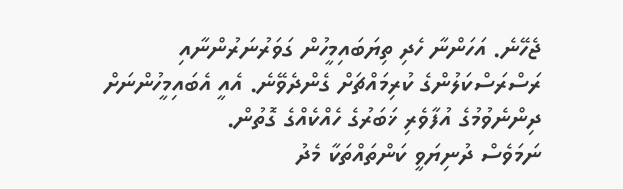ޖެހޭނެ. އަހަންނާ ހެދި ތިޔަބައިމީހުން ގަވަރުނަރުންނާއި ރަސްރަސްކަލުންގެ ކުރިމައްޗަށް ގެންދެވޭނެ. އެއީ އެބައިމީހުންނަށް ދިންނެވުމުގެ އުފާވެރި ޚަބަރުގެ ހެއްކެއްގެ ގޮތުން.
ނަމަވެސް ދުނިޔަވީ ކަންތައްތަކާ މެދު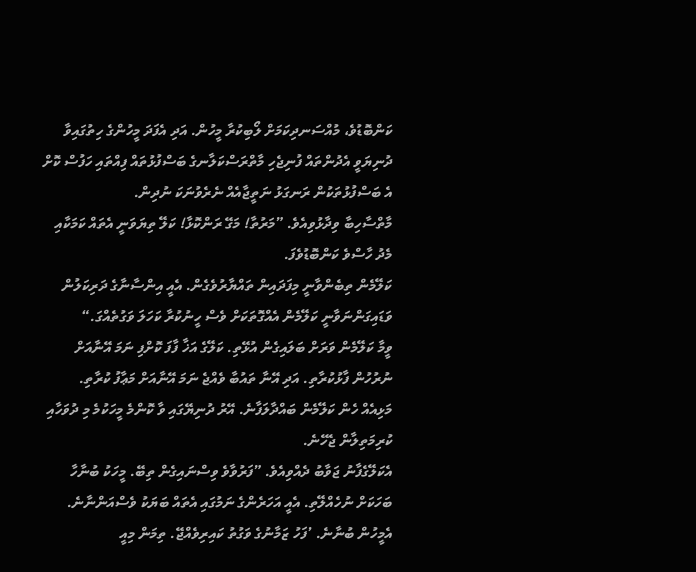ކަންބޮޑުވެ، މުއްސަނދިކަމަށް ލޯބިކުރާ މީހުން. އަދި އެފަދަ މީހުންގެ ހިތުގައިވާ ދުނިޔަވީ އެދުންތައް ފުނިޖެހި މާތްރަސްކަލާނގެ ބަސްފުޅުތައް ފިއްތައި ހަފުސް ކޮށް އެ ބަސްފުޅުތަކުން ރަނގަޅު ނަތީޖާއެއް ނެރެވުނަކަ ނުދިން.
މާތްސާހިބާ ވިދާޅުވިއެވެ. ”މަރުތާ! މަގޭ ރަންކޮޅާ! ކަލޭ ތިޔަވަނީ އެތައް ކަމަކާއި މެދު ހާސްވެ ކަންބޮޑުވެފަ.
ކަލޭމެން ތިބެންވާނީ މިފަދައިން ތައްޔާރުވެގެން. އެއީ އިންސާނާގެ ދަރިކަލުން ވަޑައިގަންނަވާނީ ކަލޭމެން އެއްގޮތަކަށް ވެސް ހީނުކުރާ ކަހަލަ ވަގުތެއްގަ.“
ވީމާ ކަލޭމެން ވަރަށް ބަލައިގެން އުޅޭތި. ކަލޭގެ އަޚާ ފާފަ ކޮށްފި ނަމަ އޭނާއަށް ނުރުހުން ފާޅުކުރާތި. އަދި އޭނާ ތައުބާ ވެއްޖެ ނަމަ އޭނާއަށް މަޢާފު ކުރާތި.
މަޅިއެއް ހެން ކަލޭމެން ބައްދާލަފާނެ. އޭރު ދުނިޔޭގައި ވާ ކޮންމެ މީހަކުމެ މި ދުވަހާއި ކުރިމަތިލާން ޖެހޭނެ.
އެކަލޭގެފާނު ޖަވާބު ދެއްވިއެވެ. ”ފަރުވާވެ ވިސްނައިގެން ތިބޭ. މީހަކު ބުނާހާ ބަހަކަށް ނުހެއްލޭތި. އެއީ އަހަރެންގެ ނަމުގައި އެތައް ބަޔަކު ވެސްއަންނާނެ. އެމީހުން ބުނާނެ. ’ފަހު ޒަމާނުގެ ވަގުތު ކައިރިވެއްޖޭ. ތިމަން މިއީ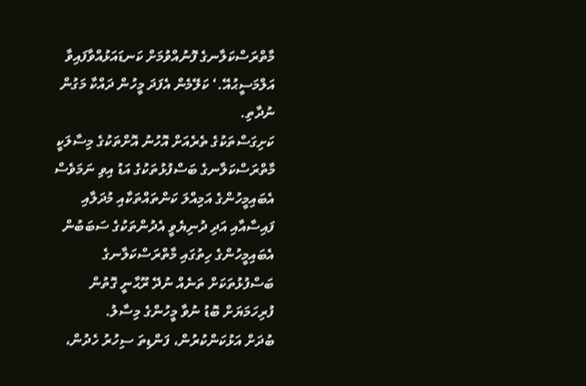މާތްރަސްކަލާނގެ ފޮނުއްވުމަށް ކަނޑައަޅުއްވާފައިވާ އަލްމަސީޙުއޭ.‘ ކަލޭމެން އެފަދަ މީހުން ދައްކާ މަގުން ނުދާތި.
ކަށިގަސްތަކުގެ ތެރެއަށް އޮހުނު އޮށްތަކުގެ މިސާލަކީ މާތްރަސްކަލާނގެ ބަސްފުޅުތަކުގެ އަޑު އިވި ނަމަވެސް އެބައިމީހުންގެ އަމިއްލަ ކަންތައްތަކާއި މުދަލާއި ފައިސާއާއި އަދި ދުނިޔެވީ އެދުންތަކުގެ ސަބަބުން އެބައިމީހުންގެ ހިތުގައި މާތްރަސްކަލާނގެ ބަސްފުޅުތަކަށް ތަނެއް ނުދޭ ރޫޙާނީ ގޮތުން ފުރިހަމަޔަށް ބޮޑު ނުވާ މީހުންގެ މިސާލު.
ބުދަށް އަޅުކަންކުރުން، ފަންޑިތަ ސިހުރު ހެދުން،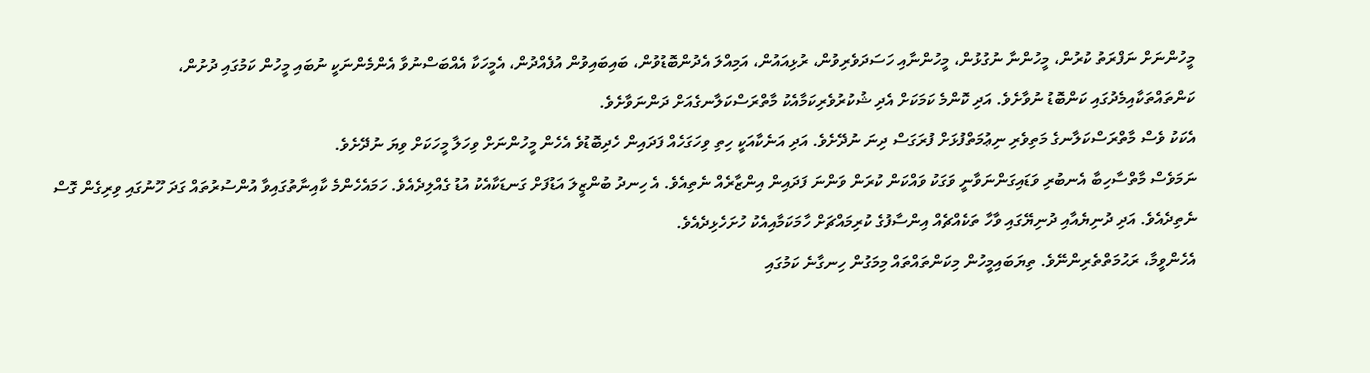މީހުންނަށް ނަފްރަތު ކުރުން، މީހުންނާ ނުގުޅުން، މީހުންނާއި ހަސަދަވެރިވުން، ރުޅިއައުން، އަމިއްލަ އެދުންބޮޑުވުން، ބައިބައިވުން އުފެއްދުން، އެމީހަކާ އެއްބަސްނުވާ އެންމެންނަކީ ނުބައި މީހުން ކަމުގައި ދުށުން،
ކަންތައްތަކާއިމެދުގައި ކަންބޮޑު ނުވާށެވެ. އަދި ކޮންމެ ކަމަކަށް އެދި ޝުކުރުވެރިކަމާއެކު މާތްރަސްކަލާނގެއަށް ދަންނަވާށެވެ.
އެކަކު ވެސް މާތްރަސްކަލާނގެ މަތިވެރި ނިޢުމަތްފުޅަށް ފުރަގަސް ދިނަ ނުދޭށެވެ. އަދި އަނެކާއަކީ ހިތި ވިހަގަހެއް ފަދައިން ހެދިބޮޑުވެ އެހެން މީހުންނަށް ވިހަލާ މީހަކަށް ވިޔަ ނުދޭށެވެ.
ނަމަވެސް މާތްސާހިބާ އެނބުރި ވަޑައިގަންނަވާނީ ވަގަކު ވައްކަން ކުރަން ވަންނަ ފަދައިން އިންޒާރެއް ނެތިއެވެ. އެ ހިނދު ބުންޒީލަ އަޑުފަށް ގަނޑަކާއެކު އުޑު ގެއްލިދެއެވެ. ހަމައެހެންމެ ކާއިނާތުގައިވާ އުންސުރުތައް ގަދަ ހޫނުގައި ވިރިގެން ގޮސް ނެތިދެއެވެ. އަދި ދުނިޔެއާއި ދުނިޔޭގައި ވާހާ ތަކެއްޗެއް އިންސާފުގެ ކުރިމައްޗަށް ހާމަކަމާއިއެކު ހުށަހެޅިދެއެވެ.
އެހެންވީމާ، ރަޙުމަތްތެރިންނޭވެ. ތިޔަބައިމީހުން މިކަންތައްތައް މިމަގުން ހިނގާނެ ކަމުގައި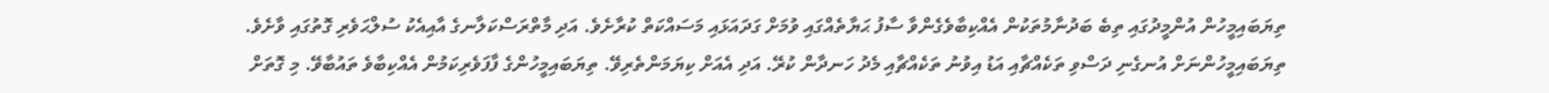ތިޔަބައިމީހުން އުންމީދުގައި ތިބެ ބަދުނާމުތަކުން އެއްކިބާވެގެންވާ ސާފު ޙަޔާތެއްގައި ވުމަށް ގަދައަޅައި މަސައްކަތް ކުރާށެވެ. އަދި މާތްރަސްކަލާނގެ އާއިއެކު ސުލްޙަވެރި ގޮތުގައި ވާށެވެ.
ތިޔަބައިމީހުންނަށް އުނގެނި ދަސްވި ތަކެއްޗާއި އަޑު އިވުނު ތަކެއްޗާއި މެދު ހަނދާން ކުރޭ. އަދި އެއަށް ކިޔަމަންތެރިވޭ. ތިޔަބައިމީހުންގެ ފާފަވެރިކަމުން އެއްކިބާވެ ތައުބާވޭ. މި ގޮތަށް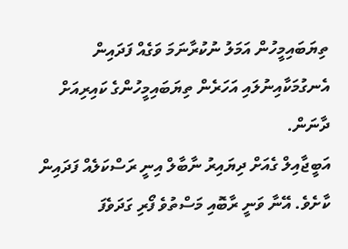ތިޔަބައިމީހުން އަމަލު ނުކުރާނަމަ ވަގެއް ފަދައިން އެނގުމަކާއިނުލައި އަހަރެން ތިޔަބައިމީހުންގެ ކައިރިއަށް ދާނަން.
އަބީޖާއިލް ގެއަށް ދިޔައިރު ނާބާލް އިނީ ރަސްކަލެއް ފަދައިން ކާށެވެ. އޭނާ ވަނީ ރާބޮއި މަސްތުވެ ފޯރި ގަދަވެފަ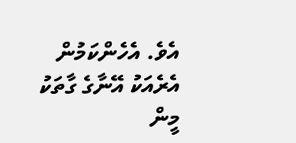އެވެ. އެހެންކަމުން އެރެއަކު އޭނާގެ ގާތަކު މީން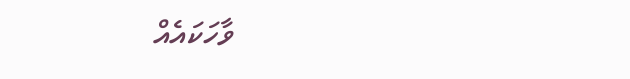ވާހަކައެއް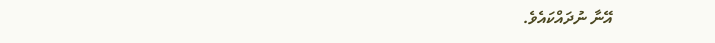އޭނާ ނުދައްކައެވެ.